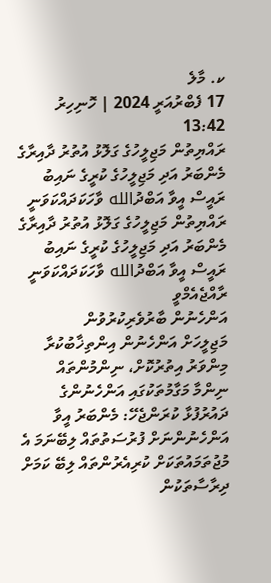ކ. މާލެ
17 ފެބްރުއަރީ 2024 | ހޮނިހިރު 13:42
ރައްޔިތުން މަޖިލީހުގެ ގަލޮޅު އުތުރު ދާއިރާގެ މެންބަރު އަދި މަޖިލީހުގެ ކުރީގެ ނައިބު ރައީސް އީވާ އަބްދުالله ވާހަކަދައްކަވަނީ
ރައްޔިތުން މަޖިލީހުގެ ގަލޮޅު އުތުރު ދާއިރާގެ މެންބަރު އަދި މަޖިލީހުގެ ކުރީގެ ނައިބު ރައީސް އީވާ އަބްދުالله ވާހަކަދައްކަވަނީ
ރާއްޖެއެމްވީ
އަންހެނުން ބާރުވެރިކުރުވުން
މަޖިލީހަށް އަންހެނުން އިންތިޚާބުކުރާ މިންވަރު އިތުރުކޮށް، ނިންމުންތައް ނިންމާ މަގާމުތަކުގައި އަންހެނުންގެ ދައުރުފުޅާ ކުރަންޖެހޭ: މެންބަރު އީވާ
އަންހެނުންނަށް ފުރުސަތުތައް ލިބޭނަމަ އެ މުޖުތަމައުތަކަށް ކުރިއެރުންތައް ލިބޭ ކަމަށް ދިރާސާތަކުން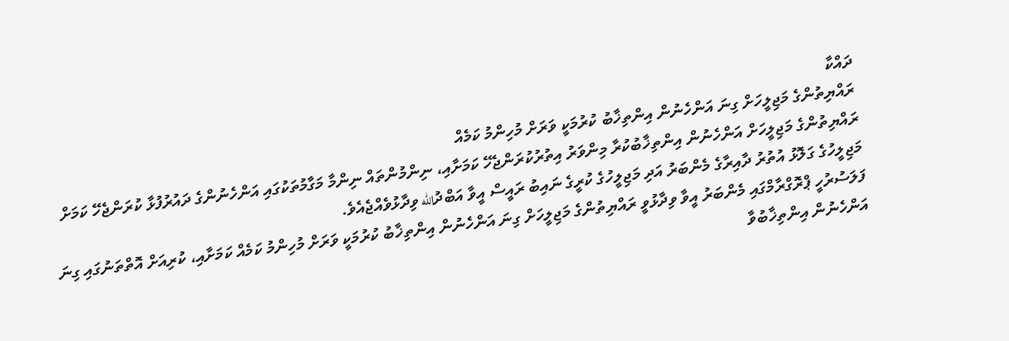ދައްކާ
ރައްޔިތުންގެ މަޖިލީހަށް ގިނަ އަންހެނުން އިންތިޚާބު ކުރުމަކީ ވަރަށް މުހިންމު ކަމެއް
ރައްޔިތުންގެ މަޖިލީހަށް އަންހެނުން އިންތިޚާބުކުރާ މިންވަރު އިތުރުކުރަންޖެހޭ ކަމަށާއި، ނިންމުންތައް ނިންމާ މަގާމުތަކުގައި އަންހެނުންގެ ދައުރުފުޅާ ކުރަންޖެހޭ ކަމަށް މަޖިލީހުގެ ގަލޮޅު އުތުރު ދާއިރާގެ މެންބަރު އަދި މަޖިލީހުގެ ކުރީގެ ނައިބު ރައީސް އީވާ އަބްދުالله ވިދާޅުވެއްޖެއެވެ.
ފަލަސުރުހީ ޕްރޮގްރާމްގައި މެންބަރު އީވާ ވިދާޅުވީ ރައްޔިތުންގެ މަޖިލީހަށް ގިނަ އަންހެނުން އިންތިޚާބު ކުރުމަކީ ވަރަށް މުހިންމު ކަމެއް ކަމަށާއި، ކުރިއަށް އޮތްތަނުގައި ގިނަ އަންހެނުން އިންތިޚާބުވާ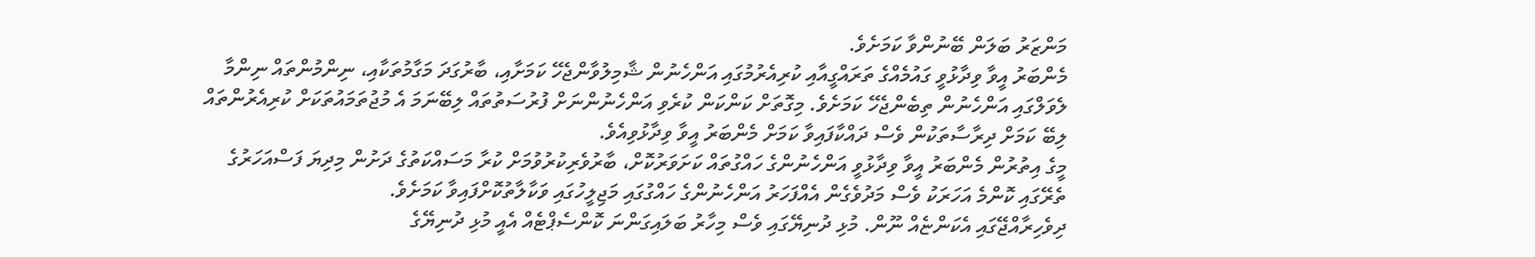މަންޒަރު ބަލަން ބޭނުންވާ ކަމަށެވެ.
މެންބަރު އީވާ ވިދާޅުވީ ގައުމެއްގެ ތަރައްގީއާއި ކުރިއެރުމުގައި އަންހެނުން ޝާމިލުވާންޖެހޭ ކަމަށާއި، ބާރުގަދަ މަގާމުތަކާއި، ނިންމުންތައް ނިންމާ ލެވަލްގައި އަންހެނުން ތިބެންޖެހޭ ކަމަށެވެ. މިގޮތަށް ކަންކަން ކުރެވި އަންހެނުންނަށް ފުރުސަތުތައް ލިބޭނަމަ އެ މުޖުތަމައުތަކަށް ކުރިއެރުންތައް ލިބޭ ކަމަށް ދިރާސާތަކުން ވެސް ދައްކާފައިވާ ކަމަށް މެންބަރު އީވާ ވިދާޅުވިއެވެ.
މީގެ އިތުރުން މެންބަރު އީވާ ވިދާޅުވީ އަންހެނުންގެ ހައްގުތައް ކަށަވަރުކޮށް، ބާރުވެރިކުރުވުމަށް ކުރާ މަސައްކަތުގެ ދަށުން މިދިޔަ ފަސްއަހަރުގެ ތެރޭގައި ކޮންމެ އަހަރަކު ވެސް މަދުވެގެން އެއްފަހަރު އަންހެނުންގެ ހައްގުގައި މަޖިލީހުގައި ވަކާލާތުކޮށްފައިވާ ކަމަށެވެ.
ދިވެހިރާއްޖޭގައި އެކަންޏެއް ނޫން. މުޅި ދުނިޔޭގައި ވެސް މިހާރު ބަލައިގަންނަ ކޮންސެޕްޓެއް އެއީ މުޅި ދުނިޔޭގެ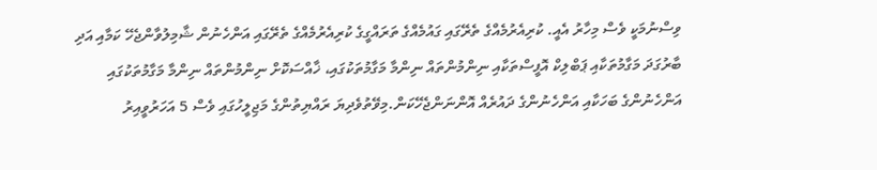ވިސްނުމަކީ ވެސް މިހާރު އެއީ. ކުރިއެރުމެއްގެ ތެރޭގައި ގައުމެއްގެ ތަރައްގީގެ ކުރިއެރުމެއްގެ ތެރޭގައި އަންހެނުން ޝާމިލުވާންޖެހޭ ކަމާއި އަދި ބާރުގަދަ މަގާމުތަކާއި ޕަބްލިކް އޮފީސްތަކާއި ނިންމުންތައް ނިންމާ މަގާމުތަކުގައި، ޚާއްސަކޮށް ނިންމުންތައް ނިންމާ މަގާމުތަކުގައި އަންހެނުންގެ ބަހަކާއި އަންހެނުންގެ ދައުރެއް އޮންނަންޖެހޭކަން.މިވޭތުވެދިޔަ ރައްޔިތުންގެ މަޖިލީހުގައި ވެސް 5 އަހަރުވީއިރު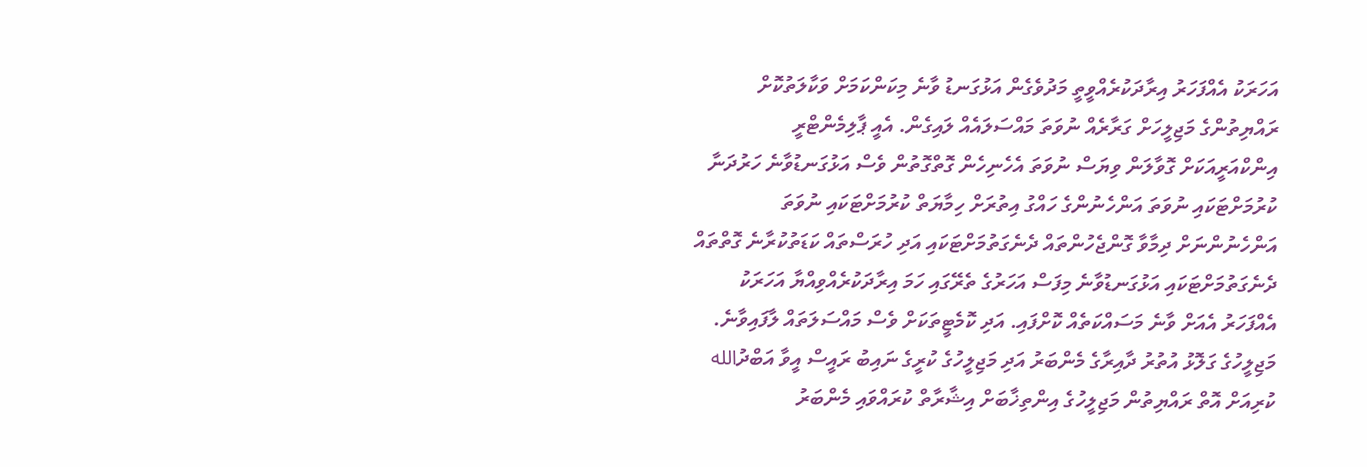އަހަރަކު އެއްފަހަރު އިރާދަކުރެއްވީތީ މަދުވެގެން އަޅުގަނޑު ވާނެ މިކަންކަމަށް ވަކާލަތުކޮށް ރައްޔިތުންގެ މަޖިލީހަށް ގަރާރެއް ނުވަތަ މައްސަލައެއް ލައިގެން. އެއީ ޕާލިމެންޓްރީ އިންކްއަރީއަކަށް ގޮވާލަން ވިޔަސް ނުވަތަ އެހެނިހެން ގޮތްގޮތުން ވެސް އަޅުގަނޑުވާނެ ހަރުދަނާ ކުރުމަށްޓަކައި ނުވަތަ އަންހެނުންގެ ހައްގު އިތުރަށް ހިމާޔަތް ކުރުމަށްޓަކައި ނުވަތަ އަންހެނުންނަށް ދިމާވާ ގޮންޖެހުންތައް ދެނެގަތުމަށްޓަކައި އަދި ހުރަސްތައް ކަޑަތުކުރާނެ ގޮތްތައް ދެނެގަތުމަށްޓަކައި އަޅުގަނޑުވާނެ މިފަސް އަހަރުގެ ތެރޭގައި ހަމަ އިރާދަކުރެއްވިއްޔާ އަހަރަކު އެއްފަހަރު އެއަށް ވާނެ މަސައްކަތެއް ކޮށްފައި. އަދި ކޮމެޓީތަކަށް ވެސް މައްސަލަތައް ލާފައިވާނެ.
މަޖިލީހުގެ ގަލޮޅު އުތުރު ދާއިރާގެ މެންބަރު އަދި މަޖިލީހުގެ ކުރީގެ ނައިބު ރައީސް އީވާ އަބްދުالله
ކުރިއަށް އޮތް ރައްޔިތުން މަޖިލީހުގެ އިންތިޚާބަށް އިޝާރާތް ކުރައްވައި މެންބަރު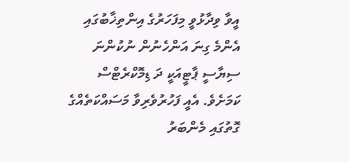އީވާ ވިދާޅުވީ މިފަހަރުގެ އިންތިޚާބުގައި އެންމެ ގިނަ އަންހެނުން ނުކުންނަ ސިޔާސީ ޕާޓީއަކީ ދަ ޑިމޮކްރެޓްސް ކަމަށެވެ. އެއީ ފަހުރުވެރިވާ މަސައްކަތެއްގެ ގޮތުގައި މެންބަރު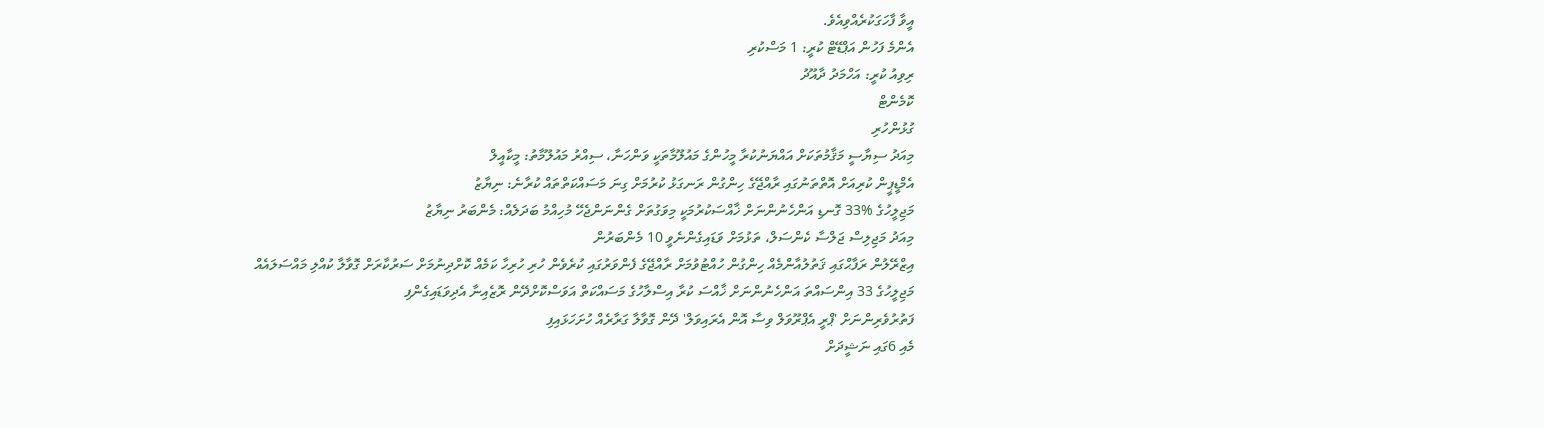އީވާ ފާހަގަކުރެއްވިއެވެ.
އެންމެ ފަހުން އަޕްޑޭޓް ކުރީ: 1 މަސްކުރި
ރިވިއު ކުރީ: އަހްމަދު ދާއޫދު
ކޮމެންޓް
ގުޅުންހުރި
މިއަދު ސިޔާސީ މަޤާމުތަކަށް އައްޔަނުކުރާ މީހުންގެ މައުލޫމާތަކީ ވަންހަނާ، ސިއްރު މައުލޫމާތު: މީކާއީލް
އެމްޑީޕީން ކުރިއަށް އޮތްތަނުގައި ރާއްޖޭގެ ހިންގުން ރަނގަޅު ކުރުމަށް ގިނަ މަސައްކަތްތައް ކުރާނެ: ނިޔާޒު
މަޖިލީހުގެ %33 ގޮނޑި އަންހެނުންނަށް ޚާއްސަކުރުމަކީ މިވަގުތަށް ގެންނަންޖެހޭ މުހިއްމު ބަދަލެއް: މެންބަރު ނިޔާޒު
މިއަދު މަޖިލިސް ޖަލްސާ ކެންސަލް، ތަޅުމަށް ވަޑައިގެންނެވީ 10 މެންބަރުން
އިޒްރޭލުން ރަފާޙްގައި ޤަތުލުއާންމެއް ހިންގުން ހުއްޓުވުމަށް ރާއްޖޭގެ ފެންވަރުގައި ކުރެވެން ހުރި ހުރިހާ ކަމެއް ކޮށްދިނުމަށް ސަރުކާރަށް ގޮވާލާ ކުއްލި މައްސަލައެއް
މަޖިލީހުގެ 33 އިންސައްތަ އަންހެނުންނަށް ޚާއްސަ ކުރާ އިސްލާހުގެ މަސައްކަތް އަވަސްކޮށްދޭން ރޮޒެއިނާ އެދިވަޑައިގެންފި
ފަތުރުވެރިންނަށް 'ޕްރީ އެޕްރޫވަލް ވިސާ އޮން އެރައިވަލް' ދޭން ގޮވާލާ ގަރާރެއް ހުށަހަޅައިފި
މެއި 6ގައި ނަޝީދަށް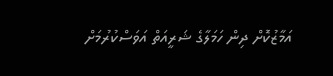އަމާޒުކޮށް ދިން ހަމަލާގެ ޝަރީއަތް އަވަސްކުރުމަށް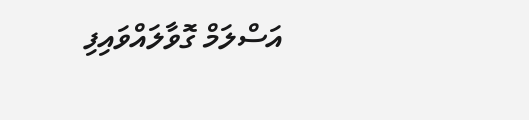އަސްލަމް ގޮވާލައްވައިފި